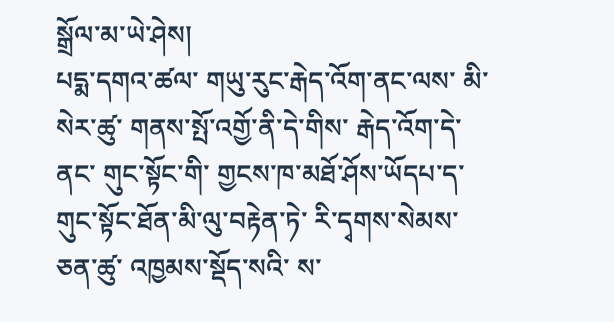སྒྲོལ་མ་ཡེ་ཤེས།
པདྨ་དགའ་ཚལ་ གཡུ་རུང་རྒེད་འོག་ནང་ལས་ མི་སེར་ཚུ་ གནས་སྤོ་འགྱོ་ནི་དེ་གིས་ རྒེད་འོག་དེ་ནང་ གུང་སྟོང་གི་ གྱངས་ཁ་མཐོ་ཤོས་ཡོདཔ་ད་ གུང་སྟོང་ཐོན་མི་ལུ་བརྟེན་ཏེ་ རི་དྭགས་སེམས་ཅན་ཚུ་ འཁྱམས་སྡོད་སའི་ ས་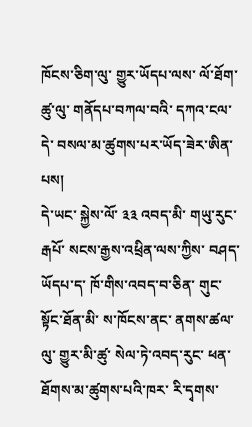ཁོངས་ཅིག་ལུ་ གྱུར་ཡོདཔ་ལས་ ལོ་ཐོག་ཚུ་ལུ་ གནོདཔ་བཀལ་བའི་ དཀའ་ངལ་དེ་ བསལ་མ་ཚུགས་པར་ཡོད་ཟེར་ཨིན་པས།
དེ་ཡང་ སྐྱེས་ལོ་ ༣༣ འབད་མི་ གཡུ་རུང་རྒཔོ་ སངས་རྒྱས་འཕྲིན་ལས་ཀྱིས་ བཤད་ཡོདཔ་ད་ ཁོ་གིས་འབད་བ་ཅིན་ གུང་སྟོང་ཐོན་མི་ ས་ཁོངས་ནང་ ནགས་ཚལ་ལུ་ གྱུར་མི་ཚུ་ སེལ་ཏེ་འབད་རུང་ ཕན་ཐོགས་མ་ཚུགས་པའི་ཁར་ རི་དྭགས་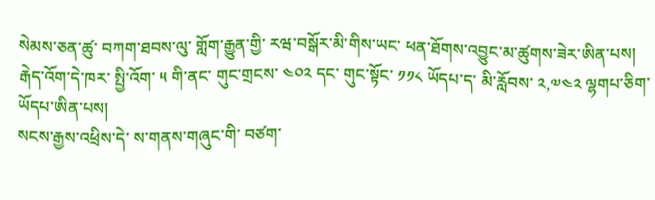སེམས་ཅན་ཚུ་ བཀག་ཐབས་ལུ་ གློག་རྒྱུན་གྱི་ རཝ་བསྒོར་མི་གིས་ཡང་ ཕན་ཐོགས་འབྱུང་མ་ཚུགས་ཟེར་ཨིན་པས།
རྒེད་འོག་དེ་ཁར་ སྤྱི་འོག་ ༥ གི་ནང་ གུང་གྲངས་ ༤༠༢ དང་ གུང་སྟོང་ ༡༡༨ ཡོདཔ་ད་ མི་རློབས་ ༢,༧༤༢ ལྷགཔ་ཅིག་ཡོདཔ་ཨིན་པས།
སངས་རྒྱས་འཕྲིས་དེ་ ས་གནས་གཞུང་གི་ བཙག་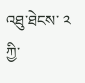འཐུ་ཐེངས་ ༢ ཀྱི་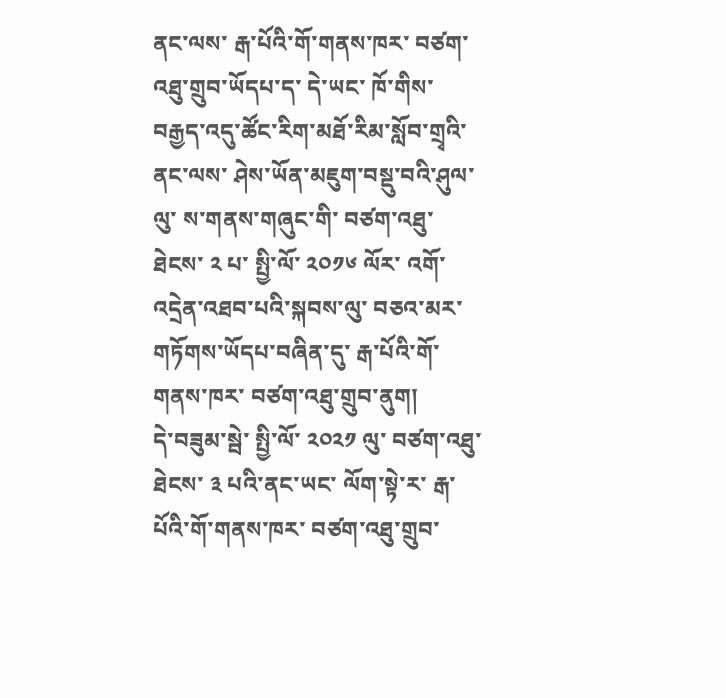ནང་ལས་ རྒ་པོའི་གོ་གནས་ཁར་ བཙག་འཐུ་གྲུབ་ཡོདཔ་ད་ དེ་ཡང་ ཁོ་གིས་ བརྒྱད་འདུ་ཚོང་རིག་མཐོ་རིམ་སློབ་གྲྭའི་ནང་ལས་ ཤེས་ཡོན་མཇུག་བསྡུ་བའི་ཤུལ་ལུ་ ས་གནས་གཞུང་གི་ བཙག་འཐུ་ཐེངས་ ༢ པ་ སྤྱི་ལོ་ ༢༠༡༦ ལོར་ འགོ་འདྲེན་འཐབ་པའི་སྐབས་ལུ་ བཅའ་མར་གཏོགས་ཡོདཔ་བཞིན་དུ་ རྒ་པོའི་གོ་གནས་ཁར་ བཙག་འཐུ་གྲུབ་ནུག།
དེ་བཟུམ་སྦེ་ སྤྱི་ལོ་ ༢༠༢༡ ལུ་ བཙག་འཐུ་ཐེངས་ ༣ པའི་ནང་ཡང་ ལོག་སྟེ་ར་ རྒ་པོའི་གོ་གནས་ཁར་ བཙག་འཐུ་གྲུབ་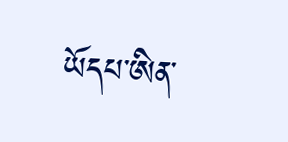ཡོདཔ་ཨིན་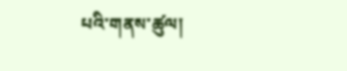པའི་གནས་ཚུལ།